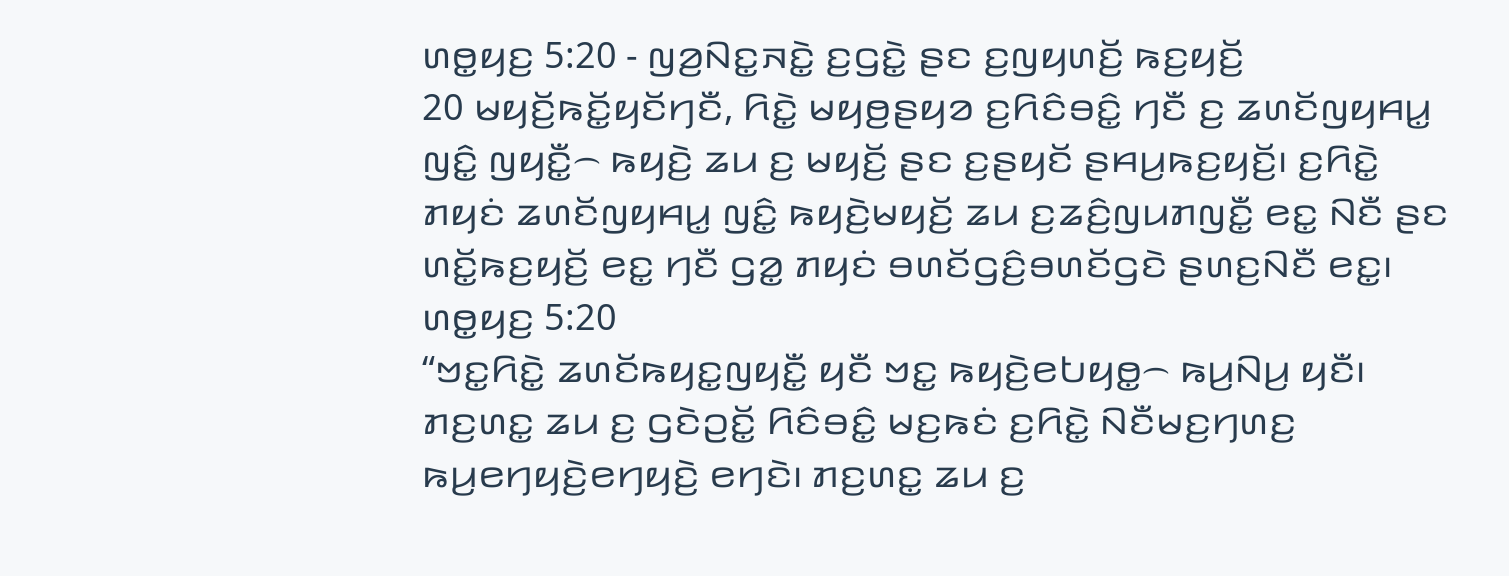ꤛꤥ꤭ꤟꤢ꤬ 5:20 - ꤜꤤ꤬ꤡꤢ꤭ꤏꤢꤧ꤭ ꤢ꤬ꤞꤢꤧ꤭ ꤔꤢ ꤢ꤬ꤜꤟꤛꤢꤩ꤬ ꤒꤢ꤬ꤟꤢꤩ꤬
20 ꤗꤟꤢꤩ꤬ꤒꤢꤩ꤭ꤟꤢꤩꤚꤢꤪ, ꤖꤢꤧ꤭ ꤗꤟꤥ꤬ꤔꤟꤤ ꤢ꤬ꤖꤢꤨꤋꤢꤨ꤭ ꤚꤢꤪ ꤢ꤬ ꤘꤛꤢꤩꤜꤟꤌꤣ꤭ ꤜꤢꤨ꤭ ꤜꤟꤢꤪ꤭꤮ ꤒꤟꤢꤧ꤬ ꤘꤣ ꤢ꤬ ꤗꤟꤢꤩ꤬ ꤔꤢ ꤢ꤬ꤔꤟꤢꤩ ꤔꤌꤣ꤬ꤒꤢ꤬ꤟꤢꤩ꤬꤯ ꤢ꤬ꤖꤢꤧ꤭ ꤊꤟꤢꤦ ꤘꤛꤢꤩꤜꤟꤌꤣ꤭ ꤜꤢꤨ꤭ ꤒꤟꤢꤧ꤬ꤗꤟꤢꤩ꤬ ꤘꤣ ꤢ꤬ꤘꤢꤨ꤬ꤜꤣꤊꤜꤢꤪ꤭ ꤕꤢ꤭ ꤡꤢꤪ ꤔꤢ ꤛꤢꤩ꤭ꤒꤢ꤬ꤟꤢꤩ꤬ ꤕꤢ꤭ ꤚꤢꤪ ꤞꤤ꤭ ꤊꤟꤢꤦ ꤋꤛꤢꤩꤞꤢꤨ꤬ꤋꤛꤢꤩꤞꤢꤧ ꤔꤛꤢ꤬ꤡꤢꤪ ꤕꤢ꤭꤯
ꤛꤥ꤭ꤟꤢ꤬ 5:20
“ꤠꤢ꤭ꤖꤢꤧ꤭ ꤘꤛꤢꤩꤒꤟꤢ꤭ꤜꤟꤢꤪ꤭ ꤟꤢꤪ ꤠꤢ꤭ ꤒꤟꤢꤧ꤬ꤕꤝꤟꤥ꤭꤮ ꤒꤣ꤬ꤡꤣ꤬ ꤟꤢꤪ꤯ ꤊꤢ꤬ꤛꤢ꤭ ꤘꤣ ꤢ꤬ ꤞꤢꤧꤑꤢꤩ꤭ ꤖꤢꤨꤋꤢꤨ꤭ ꤗꤢ꤬ꤒꤢꤦ ꤢ꤬ꤖꤢꤧ꤭ ꤡꤢꤪꤗꤢ꤬ꤚꤛꤢ꤬ ꤒꤣ꤬ꤕꤚꤟꤢꤧ꤬ꤕꤚꤟꤢꤧ꤬ ꤕꤚꤢꤧ꤯ ꤊꤢ꤬ꤛꤢ꤭ ꤘꤣ ꤢ꤬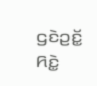ꤞꤢꤧꤑꤢꤩ꤭ ꤖꤢꤧ꤭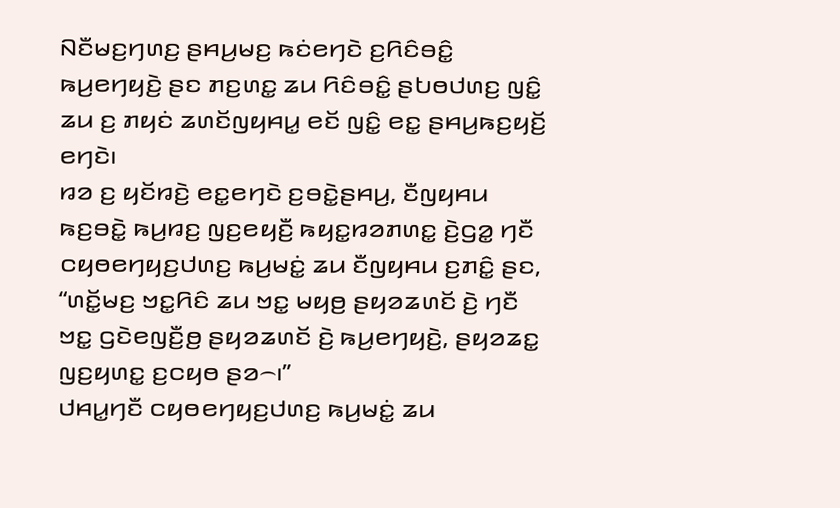ꤡꤢꤪꤗꤢ꤬ꤚꤛꤢ꤬ ꤔꤌꤣ꤬ꤗꤢ꤬ ꤒꤢꤦꤕꤚꤢꤧ ꤢ꤬ꤖꤢꤨꤋꤢꤨ꤭ ꤒꤣ꤬ꤕꤚꤟꤢꤧ꤬ ꤔꤢ ꤊꤢ꤬ꤛꤢ꤭ ꤘꤣ ꤖꤢꤨꤋꤢꤨ꤭ ꤔꤝꤥꤓꤛꤢ꤬ ꤜꤢꤨ꤭ ꤘꤣ ꤢ꤬ ꤊꤟꤢꤦ ꤘꤛꤢꤩꤜꤟꤌꤣ꤭ ꤕꤢꤩ ꤜꤢꤨ꤭ ꤕꤢ꤭ ꤔꤌꤣ꤬ꤒꤢ꤬ꤟꤢꤩ꤬ ꤕꤚꤢꤧ꤯
ꤙꤤ ꤢ꤬ ꤟꤢꤩꤙꤢꤧ꤬ ꤕꤢ꤭ꤕꤚꤢꤧ ꤢ꤬ꤋꤢꤧ꤭ꤔꤌꤣ꤬, ꤢꤪꤜꤟꤌꤣ ꤒꤢ꤬ꤋꤢꤧ꤭ ꤒꤣ꤬ꤙꤢ꤬ ꤜꤢ꤬ꤕꤟꤢꤪ꤬ ꤒꤟꤢ꤭ꤙꤤꤊꤛꤢ꤭ ꤢꤧ꤬ꤞꤤ꤭ ꤚꤢꤪ ꤍꤟꤥꤕꤚꤟꤢ꤬ꤓꤛꤢ꤬ ꤒꤣ꤬ꤗꤢꤦ꤭ ꤘꤣ ꤢꤪꤜꤟꤌꤣ ꤢ꤬ꤊꤢꤨ꤭ ꤔꤢ, “ꤛꤢꤩ꤭ꤗꤢ꤬ ꤠꤢ꤭ꤖꤢꤨ ꤘꤣ ꤠꤢ꤭ ꤗꤟꤥ꤬ ꤔꤟꤤꤘꤛꤢꤩ ꤢꤧ꤬ ꤚꤢꤪ ꤠꤢ꤭ ꤞꤢꤧꤕꤜꤢꤪ꤬ꤥ꤬ ꤔꤟꤤꤘꤛꤢꤩ ꤢꤧ꤬ ꤒꤣ꤬ꤕꤚꤟꤢꤧ꤬, ꤔꤟꤤꤘꤢ꤭ ꤜꤢ꤬ꤟꤛꤢ꤭ ꤢ꤬ꤍꤟꤥ ꤔꤤ꤮꤯”
ꤓꤌꤣ꤭ꤚꤢꤪ ꤍꤟꤥꤕꤚꤟꤢ꤬ꤓꤛꤢ꤬ ꤒꤣ꤬ꤗꤢꤦ꤭ ꤘꤣ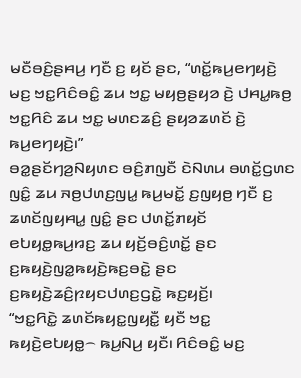ꤗꤢꤪꤋꤢꤨ꤬ꤔꤌꤣ꤬ ꤚꤢꤪ ꤢ꤬ ꤟꤢꤩ ꤔꤢ, “ꤛꤢꤩ꤭ꤒꤣ꤬ꤕꤚꤟꤢꤧ꤬ ꤗꤢ꤬ ꤠꤢ꤭ꤖꤢꤨꤋꤢꤨ꤭ ꤘꤣ ꤠꤢ꤭ ꤗꤟꤥ꤬ꤔꤟꤤ ꤢꤧ꤬ ꤓꤌꤣ꤭ꤒꤥ꤬ ꤠꤢ꤭ꤖꤢꤨ ꤘꤣ ꤠꤢ꤭ ꤗꤛꤢꤘꤢꤨ꤬ ꤔꤟꤤꤘꤛꤢꤩ ꤢꤧ꤬ ꤒꤣ꤬ꤕꤚꤟꤢꤧ꤬꤯”
ꤋꤤ꤭ꤔꤢꤩꤚꤤ꤬ꤡꤟꤛꤢ ꤋꤢꤨ꤬ꤊꤜꤢꤪ ꤢꤧꤡꤛꤣ ꤋꤛꤢꤩ꤭ꤞꤛꤢ ꤜꤢꤨ꤭ ꤘꤣ ꤏꤥ꤬ꤓꤛꤢ꤬ꤜꤣ꤭ ꤒꤣ꤬ꤗꤢꤩ꤭ ꤢ꤬ꤜꤟꤥ꤬ ꤚꤢꤪ ꤢ꤬ ꤘꤛꤢꤩꤜꤟꤌꤣ꤭ ꤜꤢꤨ꤭ ꤔꤢ ꤓꤛꤢꤩ꤭ꤊꤟꤢꤩ ꤕꤝꤟꤥ꤭ꤒꤣ꤬ꤙꤢ꤬ ꤘꤣ ꤟꤢꤩ꤬ꤋꤢꤨ꤬ꤛꤢꤩ꤭ ꤔꤢ ꤢ꤬ꤒꤟꤢꤧ꤬ꤜꤤ꤭ꤒꤟꤢꤧ꤬ꤒꤢ꤬ꤋꤢꤧ꤭ ꤔꤢ ꤢ꤬ꤒꤟꤢꤧ꤬ꤘꤢꤨ꤬ꤐꤟꤢꤓꤛꤢ꤬ꤞꤢꤧ꤭ ꤒꤢ꤬ꤟꤢꤩ꤬꤯
“ꤠꤢ꤭ꤖꤢꤧ꤭ ꤘꤛꤢꤩꤒꤟꤢ꤭ꤜꤟꤢꤪ꤭ ꤟꤢꤪ ꤠꤢ꤭ ꤒꤟꤢꤧ꤬ꤕꤝꤟꤥ꤭꤮ ꤒꤣ꤬ꤡꤣ꤬ ꤟꤢꤪ꤯ ꤖꤢꤨꤋꤢꤨ꤭ ꤗꤢ꤬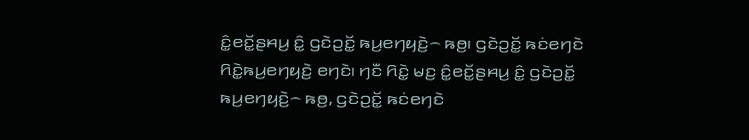ꤢꤨ꤭ꤕꤢꤩ꤭ꤔꤌꤣ꤬ ꤢꤨ꤭ ꤞꤢꤧꤑꤢꤩ꤭ ꤒꤣ꤬ꤕꤚꤟꤢꤧ꤬꤮ ꤒꤥ꤬꤯ ꤞꤢꤧꤑꤢꤩ꤭ ꤒꤢꤦꤕꤚꤢꤧ ꤖꤢꤧ꤭ꤒꤣ꤬ꤕꤚꤟꤢꤧ꤬ ꤕꤚꤢꤧ꤯ ꤚꤢꤪ ꤖꤢꤧ꤭ ꤗꤢ꤬ ꤢꤨ꤭ꤕꤢꤩ꤭ꤔꤌꤣ꤬ ꤢꤨ꤭ ꤞꤢꤧꤑꤢꤩ꤭ ꤒꤣ꤬ꤕꤚꤟꤢꤧ꤬꤮ ꤒꤥ꤬, ꤞꤢꤧꤑꤢꤩ꤭ ꤒꤢꤦꤕꤚꤢꤧ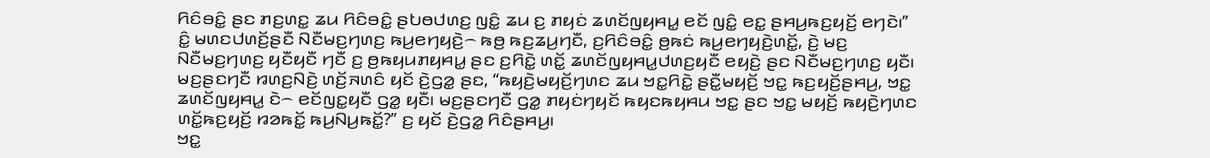ꤖꤢꤨꤋꤢꤨ꤭ ꤔꤢ ꤊꤢ꤬ꤛꤢ꤭ ꤘꤣ ꤖꤢꤨꤋꤢꤨ꤭ ꤔꤝꤥꤓꤛꤢ꤬ ꤜꤢꤨ꤭ ꤘꤣ ꤢ꤬ ꤊꤟꤢꤦ ꤘꤛꤢꤩꤜꤟꤌꤣ꤭ ꤕꤢꤩ ꤜꤢꤨ꤭ ꤕꤢ꤭ ꤔꤌꤣ꤬ꤒꤢ꤬ꤟꤢꤩ꤬ ꤕꤚꤢꤧ꤯”
ꤢꤨ꤭ ꤗꤛꤢꤓꤛꤢꤩ꤬ꤔꤢꤪ ꤡꤢꤪꤗꤢ꤬ꤚꤛꤢ꤬ ꤒꤣ꤬ꤕꤚꤟꤢꤧ꤬꤮ ꤒꤥ꤬ ꤒꤢ꤬ꤘꤣ꤬ꤚꤢꤪ, ꤢ꤬ꤖꤢꤨꤋꤢꤨ꤭ ꤥ꤬ꤒꤢꤦ ꤒꤣ꤬ꤕꤚꤟꤢꤧ꤬ꤛꤢꤩ꤭, ꤢꤧ꤬ ꤗꤢ꤬ ꤡꤢꤪꤗꤢ꤬ꤚꤛꤢ꤬ ꤟꤢꤪꤟꤢꤪ ꤚꤢꤪ ꤢ꤬ ꤥ꤬ꤒꤟꤣꤊꤟꤌꤣ꤭ ꤔꤢ ꤢ꤬ꤖꤢꤧ꤭ ꤛꤢꤩ꤭ ꤘꤛꤢꤩꤜꤟꤌꤣ꤭ꤓꤛꤢ꤬ꤟꤢꤪ ꤕꤟꤢꤧ꤬ ꤔꤢ ꤡꤢꤪꤗꤢ꤬ꤚꤛꤢ꤬ ꤟꤢꤪ꤯
ꤗꤢ꤬ꤔꤢꤚꤢꤪ ꤙꤛꤢ꤬ꤡꤢꤧ꤬ ꤛꤢꤩ꤬ꤏꤛꤢꤨ ꤟꤢꤩ ꤢꤧ꤬ꤞꤤ꤭ ꤔꤢ, “ꤒꤟꤢꤧ꤬ꤗꤟꤢꤩ꤬ꤚꤛꤢ ꤘꤣ ꤠꤢ꤭ꤖꤢꤧ꤭ ꤔꤢꤪ꤭ꤗꤟꤢꤩ꤬ ꤠꤢ꤭ ꤒꤢ꤬ꤟꤢꤩ꤬ꤔꤌꤣ꤬, ꤠꤢ꤭ ꤘꤛꤢꤩꤜꤟꤌꤣ꤭ ꤢꤧ꤮ ꤕꤢꤩꤜꤢ꤭ꤟꤢꤪ ꤞꤤ꤭ ꤟꤢꤪ꤯ ꤗꤢ꤬ꤔꤢꤚꤢꤪ ꤞꤤ꤭ ꤊꤟꤢꤦꤚꤟꤢꤩ ꤒꤟꤢꤒꤟꤌꤣ ꤠꤢ꤭ ꤔꤢ ꤠꤢ꤭ ꤗꤟꤢꤩ꤬ ꤒꤟꤢꤧ꤬ꤚꤛꤢ ꤛꤢꤩ꤭ꤒꤢ꤬ꤟꤢꤩ꤬ ꤙꤤꤒꤢꤩ꤭ ꤒꤣ꤬ꤡꤣ꤬ꤒꤢꤩ꤭?” ꤢ꤬ ꤟꤢꤩ ꤢꤧ꤬ꤞꤤ꤭ ꤖꤢꤨꤔꤌꤣ꤬꤯
ꤠꤢ꤭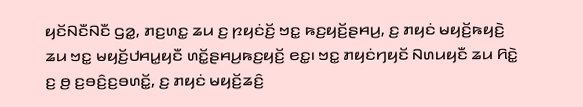ꤟꤢꤩꤡꤢꤪꤡꤢꤪ ꤞꤤ꤭, ꤊꤢ꤬ꤛꤢ꤭ ꤘꤣ ꤢ꤬ ꤐꤟꤢꤦꤢꤩ꤬ ꤠꤢ꤭ ꤒꤢ꤬ꤟꤢꤩ꤬ꤔꤌꤣ꤬, ꤢ꤬ ꤊꤟꤢꤦ ꤗꤟꤢꤩ꤬ꤒꤟꤢꤧ꤬ ꤘꤣ ꤠꤢ꤭ ꤗꤟꤢꤩ꤬ꤓꤌꤣ꤭ꤟꤢꤪ ꤛꤢꤩ꤭ꤔꤌꤣ꤬ꤒꤢ꤬ꤟꤢꤩ꤬ ꤕꤢ꤭꤯ ꤠꤢ꤭ ꤊꤟꤢꤦꤚꤟꤢꤩ ꤡꤛꤣꤟꤢꤪ ꤘꤣ ꤖꤢꤧ꤭ ꤢ꤬ ꤥ꤬ ꤢ꤬ꤋꤢꤨ꤬ꤢ꤬ꤋꤛꤢꤩ꤭, ꤢ꤬ ꤊꤟꤢꤦ ꤗꤟꤢꤩ꤬ꤘꤢꤨ꤬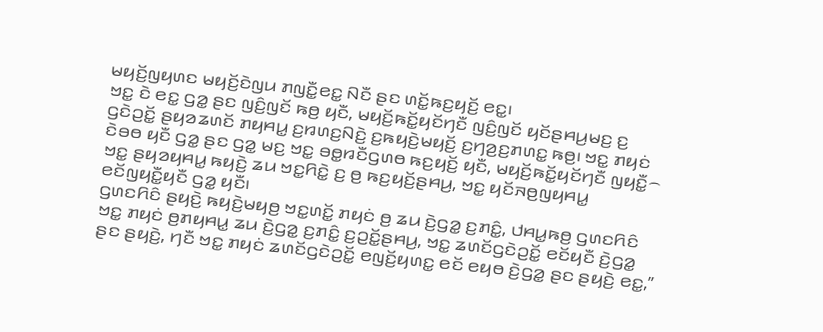ꤗꤟꤢꤩ꤬ꤜꤟꤛꤢ ꤗꤟꤢꤩ꤬ꤢꤧꤜꤣ ꤊꤜꤢꤪ꤭ꤕꤢ꤭ ꤡꤢꤪ ꤔꤢ ꤛꤢꤩ꤭ꤒꤢ꤬ꤟꤢꤩ꤬ ꤕꤢ꤭꤯
ꤠꤢ꤭ ꤢꤧ ꤕꤢ꤭ ꤞꤤ꤭ ꤔꤢ ꤜꤢꤨ꤬ꤜꤢꤩ ꤒꤥ꤬ ꤟꤢꤪ, ꤗꤟꤢꤩ꤬ꤒꤢꤩ꤭ꤟꤢꤩꤚꤢꤪ ꤜꤢꤨ꤬ꤜꤢꤩ ꤟꤢꤩꤔꤌꤣ꤬ꤗꤢ꤬ ꤢ꤬ ꤞꤢꤧꤑꤢꤩ꤭ ꤔꤟꤤꤘꤛꤢꤩ ꤊꤟꤌꤣ꤭ ꤢ꤬ꤙꤛꤢ꤬ꤡꤢꤧ꤬ ꤢ꤬ꤒꤟꤢꤧ꤬ꤗꤟꤢꤩ꤬ ꤢ꤬ꤚꤤ꤬ꤢ꤬ꤊꤛꤢ꤭ ꤒꤥ꤬꤯ ꤠꤢ꤭ ꤊꤟꤢꤦ ꤢꤧꤋꤥ ꤟꤢꤪ ꤞꤤ꤭ ꤔꤢ ꤞꤤ꤭ ꤗꤢ꤬ ꤠꤢ꤭ ꤋꤥ꤭ꤙꤢꤪꤞꤛꤥ ꤒꤢ꤬ꤟꤢꤩ꤬ ꤟꤢꤪ, ꤗꤟꤢꤩ꤬ꤒꤢꤩ꤭ꤟꤢꤩꤚꤢꤪ ꤜꤟꤢꤪ꤭꤮ ꤠꤢ꤭ ꤔꤟꤤꤟꤌꤣ꤭ ꤒꤟꤢꤧ꤬ ꤘꤣ ꤠꤢ꤭ꤖꤢꤧ꤭ ꤢ꤬ ꤥ꤬ ꤒꤢ꤬ꤟꤢꤩ꤬ꤔꤌꤣ꤬, ꤠꤢ꤭ ꤟꤢꤩꤏꤥ꤬ꤜꤟꤌꤣ꤭ ꤕꤢꤩꤜꤟꤢꤪ꤭ꤟꤢꤪ ꤞꤤ꤭ ꤟꤢꤪ꤯
ꤞꤛꤢꤖꤢꤨ ꤔꤟꤢꤧ꤬ ꤒꤟꤢꤧ꤬ꤗꤟꤥ꤬ ꤠꤢ꤭ꤛꤢꤩ꤭ ꤊꤟꤢꤦ ꤥ꤬ ꤘꤣ ꤢꤧ꤬ꤞꤤ꤭ ꤢ꤬ꤊꤢꤨ꤭, ꤓꤌꤣ꤭ꤒꤥ꤬ ꤞꤛꤢꤖꤢꤨ ꤠꤢ꤭ ꤊꤟꤢꤦ ꤥ꤬ꤊꤟꤌꤣ꤭ ꤘꤣ ꤢꤧ꤬ꤞꤤ꤭ ꤢ꤬ꤊꤢꤨ꤭ ꤢ꤬ꤑꤢꤩ꤭ꤔꤌꤣ꤬, ꤠꤢ꤭ ꤘꤛꤢꤩꤞꤢꤧꤑꤢꤩ꤭ ꤕꤢꤩꤟꤢꤪ ꤢꤧ꤬ꤞꤤ꤭ ꤔꤢ ꤔꤟꤢꤧ꤬, ꤚꤢꤪ ꤠꤢ꤭ ꤊꤟꤢꤦ ꤘꤛꤢꤩꤞꤢꤧꤑꤢꤩ꤭ ꤕꤜꤢꤩ꤬ꤟꤛꤢ꤭ ꤕꤢꤩ ꤕꤟꤥ ꤢꤧ꤬ꤞꤤ꤭ ꤔꤢ ꤔꤟꤢꤧ꤬ ꤕꤢ꤭,”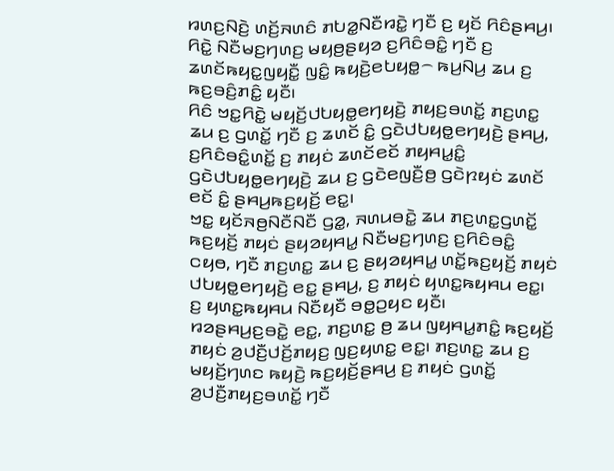ꤙꤛꤢ꤬ꤡꤢꤧ꤬ ꤛꤢꤩ꤬ꤏꤛꤢꤨ ꤊꤝꤤ꤭ꤡꤢꤪꤙꤢꤧ꤭ ꤚꤢꤪ ꤢ꤬ ꤟꤢꤩ ꤖꤢꤨꤔꤌꤣ꤬꤯
ꤖꤢꤧ꤭ ꤡꤢꤪꤗꤢ꤬ꤚꤛꤢ꤬ ꤗꤟꤥ꤬ꤔꤟꤤ ꤢ꤬ꤖꤢꤨꤋꤢꤨ꤭ ꤚꤢꤪ ꤢ꤬ ꤘꤛꤢꤩꤒꤟꤢ꤭ꤜꤟꤢꤪ꤭ ꤜꤢꤨ꤭ ꤒꤟꤢꤧ꤬ꤕꤝꤟꤥ꤭꤮ ꤒꤣ꤬ꤡꤣ꤬ ꤘꤣ ꤢ꤬ ꤒꤢ꤬ꤋꤢꤨ꤬ꤊꤢꤨ꤭ ꤟꤢꤪ꤯
ꤖꤢꤨ ꤠꤢ꤭ꤖꤢꤧ꤭ ꤗꤟꤢꤩ꤬ꤓꤝꤟꤥ꤭ꤕꤚꤟꤢꤧ꤬ ꤊꤟꤢ꤬ꤋꤛꤢꤩ꤭ ꤊꤢ꤬ꤛꤢ꤭ ꤘꤣ ꤢ꤬ ꤞꤛꤢꤩ꤭ ꤚꤢꤪ ꤢ꤬ ꤘꤛꤢꤩ ꤢꤨ꤭ ꤞꤢꤧꤓꤝꤟꤥ꤭ꤕꤚꤟꤢꤧ꤬ ꤔꤌꤣ꤬, ꤢ꤬ꤖꤢꤨꤋꤢꤨ꤭ꤛꤢꤩ꤭ ꤢ꤬ ꤊꤟꤢꤦ ꤘꤛꤢꤩꤕꤢꤩ ꤊꤟꤌꤣ꤭ꤢꤨ꤭ ꤞꤢꤧꤓꤝꤟꤥ꤭ꤕꤚꤟꤢꤧ꤬ ꤘꤣ ꤢ꤬ ꤞꤢꤧꤕꤜꤢꤪ꤬ꤥ꤬ ꤞꤢꤧꤐꤟꤢꤦ ꤘꤛꤢꤩ ꤕꤢꤩ ꤢꤨ꤭ ꤔꤌꤣ꤬ꤒꤢ꤬ꤟꤢꤩ꤬ ꤕꤢ꤭꤯
ꤠꤢ꤭ ꤟꤢꤩꤏꤥ꤬ꤡꤢꤪꤡꤢꤪ ꤞꤤ꤭, ꤏꤛꤣꤋꤢꤧ꤭ ꤘꤣ ꤊꤢ꤬ꤛꤢ꤭ꤞꤛꤢꤩ꤭ ꤒꤢ꤬ꤟꤢꤩ꤬ ꤊꤟꤢꤦ ꤔꤟꤤꤟꤌꤣ꤭ ꤡꤢꤪꤗꤢ꤬ꤚꤛꤢ꤬ ꤢ꤬ꤖꤢꤨꤋꤢꤨ꤭ ꤍꤟꤥ, ꤚꤢꤪ ꤊꤢ꤬ꤛꤢ꤭ ꤘꤣ ꤢ꤬ ꤔꤟꤤꤟꤌꤣ꤭ ꤛꤢꤩ꤭ꤒꤢ꤬ꤟꤢꤩ꤬ ꤊꤟꤢꤦ ꤓꤝꤟꤥ꤭ꤕꤚꤟꤢꤧ꤬ ꤕꤢ꤭ ꤔꤌꤣ꤬, ꤢ꤬ ꤊꤟꤢꤦ ꤟꤛꤢ꤭ꤒꤟꤌꤣ ꤕꤢ꤭꤯ ꤢ꤬ ꤟꤛꤢ꤭ꤒꤟꤌꤣ ꤡꤢꤪꤟꤢꤪ ꤋꤥ꤭ꤑꤟꤢ ꤟꤢꤪ꤯
ꤙꤤꤔꤌꤣ꤬ꤢ꤬ꤋꤢꤧ꤭ ꤕꤢ꤭, ꤊꤢ꤬ꤛꤢ꤭ ꤥ꤬ ꤘꤣ ꤜꤟꤌꤣ꤭ꤊꤢꤨ꤭ ꤒꤢ꤬ꤟꤢꤩ꤬ ꤊꤟꤢꤦ ꤤ꤬ꤓꤢꤪ꤬ꤓꤢꤩ꤬ꤊꤟꤢ꤬ ꤜꤢ꤬ꤟꤛꤢ꤭ ꤕꤢ꤭꤯ ꤊꤢ꤬ꤛꤢ꤭ ꤘꤣ ꤢ꤬ ꤗꤟꤢꤩ꤬ꤚꤛꤢ ꤒꤟꤢꤧ꤬ ꤒꤢ꤬ꤟꤢꤩ꤬ꤔꤌꤣ꤬ ꤢ꤬ ꤊꤟꤢꤦ ꤞꤛꤢꤩ꤭ ꤤ꤬ꤓꤢꤪ꤬ꤊꤟꤢ꤬ꤋꤛꤢꤩ꤭ ꤚꤢꤪ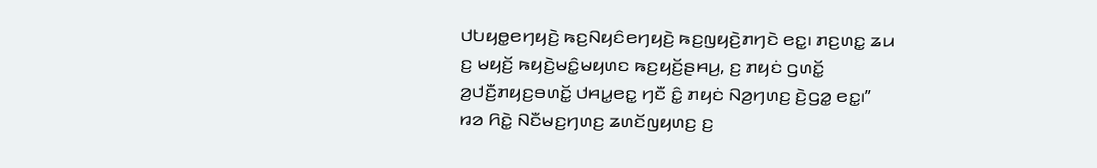ꤓꤝꤟꤥ꤭ꤕꤚꤟꤢꤧ꤬ ꤒꤢ꤬ꤡꤟꤢꤨꤕꤚꤟꤢꤧ꤬ ꤒꤢ꤬ꤜꤟꤢꤧ꤬ꤊꤚꤢꤧ ꤕꤢ꤭꤯ ꤊꤢ꤬ꤛꤢ꤭ ꤘꤣ ꤢ꤬ ꤗꤟꤢꤩ꤬ ꤒꤟꤢꤧ꤬ꤗꤢꤨ꤭ꤗꤟꤛꤢ ꤒꤢ꤬ꤟꤢꤩ꤬ꤔꤌꤣ꤬, ꤢ꤬ ꤊꤟꤢꤦ ꤞꤛꤢꤩ꤭ ꤤ꤬ꤓꤢꤪ꤬ꤊꤟꤢ꤬ꤋꤛꤢꤩ꤭ ꤓꤌꤣ꤭ꤕꤢ꤭ ꤚꤢꤪ ꤢꤨ꤭ ꤊꤟꤢꤦ ꤡꤤ꤬ꤚꤛꤢ꤬ ꤢꤧ꤬ꤞꤤ꤭ ꤕꤢ꤭꤯”
ꤙꤤ ꤖꤢꤧ꤭ ꤡꤢꤪꤗꤢ꤬ꤚꤛꤢ꤬ ꤘꤛꤢꤩꤜꤟꤛꤢ꤬ ꤢ꤬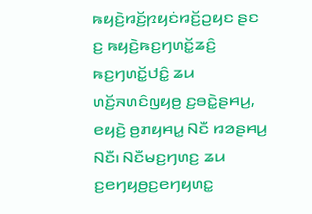ꤒꤟꤢꤧ꤬ꤙꤢꤩ꤬ꤐꤟꤢꤦꤙꤢꤩ꤬ꤑꤟꤢ ꤔꤢ ꤢ꤬ ꤒꤟꤢꤧ꤬ꤒꤢ꤬ꤚꤛꤢꤩ꤭ꤘꤢꤨ꤬ ꤒꤢ꤬ꤚꤛꤢꤩ꤭ꤓꤢꤨ꤭ ꤘꤣ ꤛꤢꤩ꤬ꤏꤛꤢꤨꤜꤟꤥ꤬ ꤢ꤬ꤋꤢꤧ꤭ꤔꤌꤣ꤬, ꤕꤟꤢꤧ꤬ ꤥ꤬ꤊꤟꤌꤣ꤭ ꤡꤢꤪ ꤙꤤꤔꤌꤣ꤬ ꤡꤢꤪ꤯ ꤡꤢꤪꤗꤢ꤬ꤚꤛꤢ꤬ ꤘꤣ ꤢ꤬ꤕꤚꤟꤥ꤬ꤢ꤬ꤕꤚꤟꤛꤢ꤭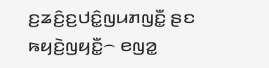ꤢ꤬ꤘꤢꤨ꤬ꤢ꤬ꤓꤢꤨ꤭ꤜꤣꤊꤜꤢꤪ꤭ ꤔꤢ ꤒꤟꤢꤧ꤬ꤜꤟꤢꤪ꤭꤮ ꤕꤜꤤ꤭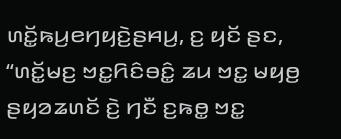ꤛꤢꤩ꤭ꤒꤣ꤬ꤕꤚꤟꤢꤧ꤬ꤔꤌꤣ꤬, ꤢ꤬ ꤟꤢꤩ ꤔꤢ, “ꤛꤢꤩ꤭ꤗꤢ꤬ ꤠꤢ꤭ꤖꤢꤨꤋꤢꤨ꤭ ꤘꤣ ꤠꤢ꤭ ꤗꤟꤥ꤬ ꤔꤟꤤꤘꤛꤢꤩ ꤢꤧ꤬ ꤚꤢꤪ ꤢ꤬ꤒꤥ꤭ ꤠꤢ꤭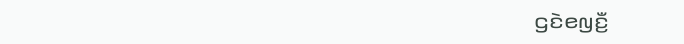ꤞꤢꤧꤕꤜꤢꤪ꤬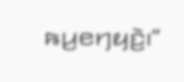ꤒꤣ꤬ꤕꤚꤟꤢꤧ꤬꤯”